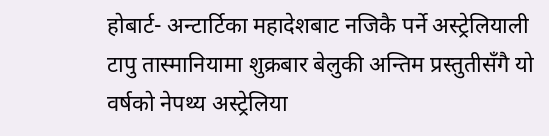होबार्ट- अन्टार्टिका महादेशबाट नजिकै पर्ने अस्ट्रेलियाली टापु तास्मानियामा शुक्रबार बेलुकी अन्तिम प्रस्तुतीसँगै यो वर्षको नेपथ्य अस्ट्रेलिया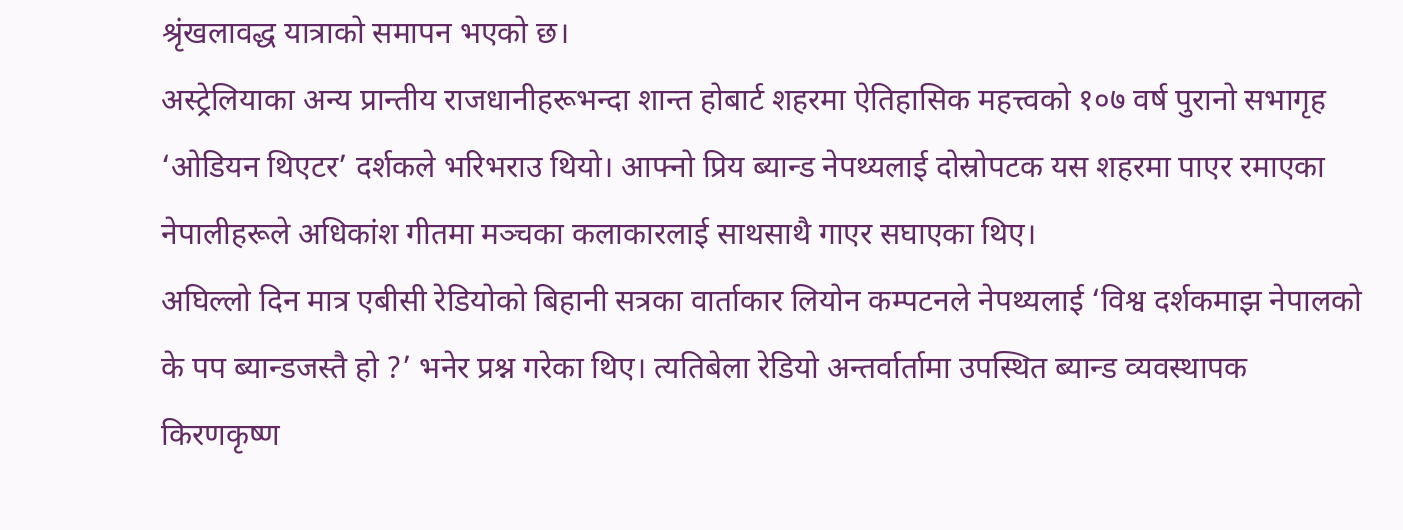श्रृंखलावद्ध यात्राको समापन भएको छ।
अस्ट्रेलियाका अन्य प्रान्तीय राजधानीहरूभन्दा शान्त होबार्ट शहरमा ऐतिहासिक महत्त्वको १०७ वर्ष पुरानो सभागृह ‘ओडियन थिएटर’ दर्शकले भरिभराउ थियो। आफ्नो प्रिय ब्यान्ड नेपथ्यलाई दोस्रोपटक यस शहरमा पाएर रमाएका नेपालीहरूले अधिकांश गीतमा मञ्चका कलाकारलाई साथसाथै गाएर सघाएका थिए।
अघिल्लो दिन मात्र एबीसी रेडियोको बिहानी सत्रका वार्ताकार लियोन कम्पटनले नेपथ्यलाई ‘विश्व दर्शकमाझ नेपालको के पप ब्यान्डजस्तै हो ?’ भनेर प्रश्न गरेका थिए। त्यतिबेला रेडियो अन्तर्वार्तामा उपस्थित ब्यान्ड व्यवस्थापक किरणकृष्ण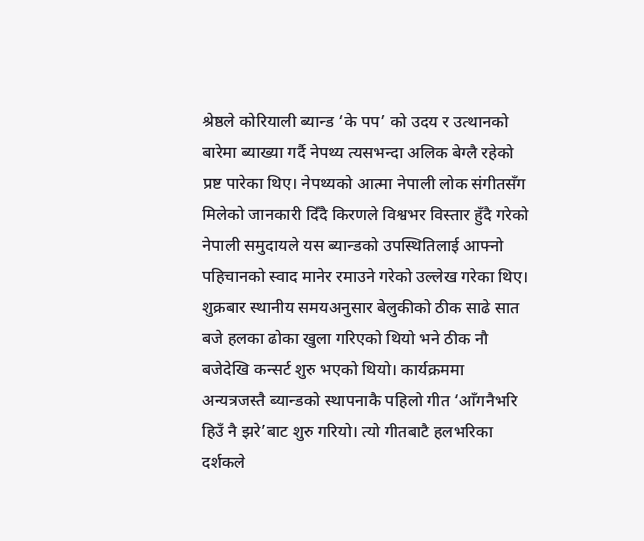श्रेष्ठले कोरियाली ब्यान्ड ‘के पप’ को उदय र उत्थानको बारेमा ब्याख्या गर्दै नेपथ्य त्यसभन्दा अलिक बेग्लै रहेको प्रष्ट पारेका थिए। नेपथ्यको आत्मा नेपाली लोक संगीतसँग मिलेको जानकारी दिँदै किरणले विश्वभर विस्तार हुँदै गरेको नेपाली समुदायले यस ब्यान्डको उपस्थितिलाई आफ्नो पहिचानको स्वाद मानेर रमाउने गरेको उल्लेख गरेका थिए।
शुक्रबार स्थानीय समयअनुसार बेलुकीको ठीक साढे सात बजे हलका ढोका खुला गरिएको थियो भने ठीक नौ बजेदेखि कन्सर्ट शुरु भएको थियो। कार्यक्रममा अन्यत्रजस्तै ब्यान्डको स्थापनाकै पहिलो गीत ‘आँगनैभरि हिउँ नै झरे’बाट शुरु गरियो। त्यो गीतबाटै हलभरिका दर्शकले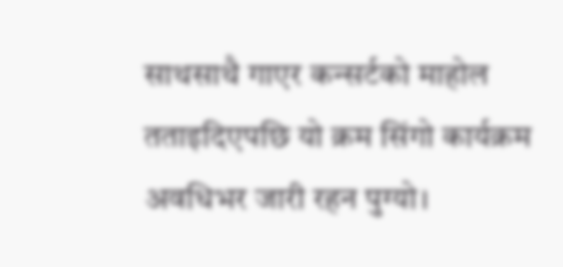साथसाथै गाएर कन्सर्टको माहोल तताइदिएपछि यो क्रम सिंगो कार्यक्रम अवधिभर जारी रहन पुग्यो।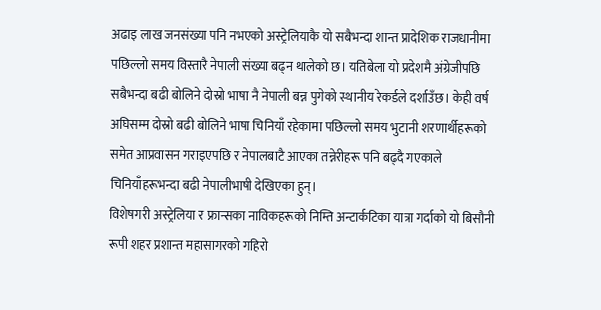अढाइ लाख जनसंख्या पनि नभएको अस्ट्रेलियाकै यो सबैभन्दा शान्त प्रादेशिक राजधानीमा पछिल्लो समय विस्तारै नेपाली संख्या बढ्न थालेको छ। यतिबेला यो प्रदेशमै अंग्रेजीपछि सबैभन्दा बढी बोलिने दोस्रो भाषा नै नेपाली बन्न पुगेको स्थानीय रेकर्डले दर्शाउँछ। केही वर्ष अघिसम्म दोस्रो बढी बोलिने भाषा चिनियाँ रहेकामा पछिल्लो समय भुटानी शरणार्थीहरूको समेत आप्रवासन गराइएपछि र नेपालबाटै आएका तन्नेरीहरू पनि बढ्दै गएकाले चिनियाँहरूभन्दा बढी नेपालीभाषी देखिएका हुन्।
विशेषगरी अस्ट्रेलिया र फ्रान्सका नाविकहरूको निम्ति अन्टार्कटिका यात्रा गर्दाको यो बिसौनी रूपी शहर प्रशान्त महासागरको गहिरो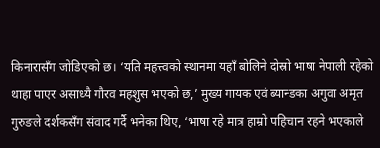किनारासँग जोडिएको छ। ‘यति महत्त्वको स्थानमा यहाँ बोलिने दोस्रो भाषा नेपाली रहेको थाहा पाएर असाध्यै गौरव महशुस भएको छ,’ मुख्य गायक एवं ब्यान्डका अगुवा अमृत गुरुङले दर्शकसँग संवाद गर्दै भनेका थिए, ‘भाषा रहे मात्र हाम्रो पहिचान रहने भएकाले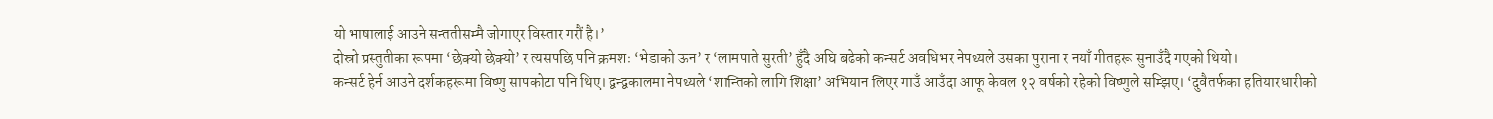यो भाषालाई आउने सन्ततीसम्मै जोगाएर विस्तार गरौं है।’
दोस्रो प्रस्तुतीका रूपमा ‘छेक्यो छेक्यो’ र त्यसपछि पनि क्रमशः ‘भेडाको ऊन’ र ‘लामपाते सुरती’ हुँदै अघि बढेको कन्सर्ट अवधिभर नेपथ्यले उसका पुराना र नयाँ गीतहरू सुनाउँदै गएको थियो।
कन्सर्ट हेर्न आउने दर्शकहरूमा विष्णु सापकोटा पनि थिए। द्वन्द्वकालमा नेपथ्यले ‘शान्तिको लागि शिक्षा’ अभियान लिएर गाउँ आउँदा आफू केवल १२ वर्षको रहेको विष्णुले सम्झिए। ‘दुवैतर्फका हतियारधारीको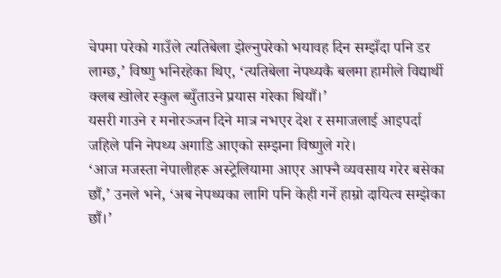चेपमा परेको गाउँले त्यतिबेला झेल्नुपरेको भयावह दिन सम्झँदा पनि डर लाग्छ,’ विष्णु भनिरहेका थिए, ‘त्यतिबेला नेपथ्यकै बलमा हामीले विद्यार्थी क्लब खोलेर स्कुल ब्युँताउने प्रयास गरेका थियौं।’
यसरी गाउने र मनोरञ्जन दिने मात्र नभएर देश र समाजलाई आइपर्दा जहिले पनि नेपथ्य अगाडि आएको सम्झना विष्णुले गरे।
‘आज मजस्ता नेपालीहरू अस्ट्रेलियामा आएर आफ्नै व्यवसाय गरेर बसेका छौं,’ उनले भने, ‘अब नेपथ्यका लागि पनि केही गर्ने हाम्रो दायित्व सम्झेका छौं।’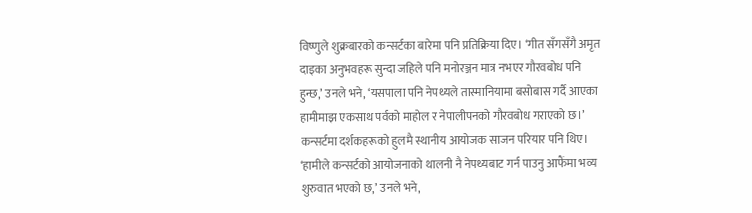विष्णुले शुक्रबारको कन्सर्टका बारेमा पनि प्रतिक्रिया दिए। ‘गीत सँगसँगै अमृत दाइका अनुभवहरू सुन्दा जहिले पनि मनोरञ्जन मात्र नभएर गौरवबोध पनि हुन्छ,’ उनले भने, ‘यसपाला पनि नेपथ्यले तास्मानियामा बसोबास गर्दै आएका हामीमाझ एकसाथ पर्वको माहोल र नेपालीपनको गौरवबोध गराएको छ।’
कन्सर्टमा दर्शकहरूको हुलमै स्थानीय आयोजक साजन परियार पनि थिए। ‘हामीले कन्सर्टको आयोजनाको थालनी नै नेपथ्यबाट गर्न पाउनु आफैंमा भव्य शुरुवात भएको छ,’ उनले भने,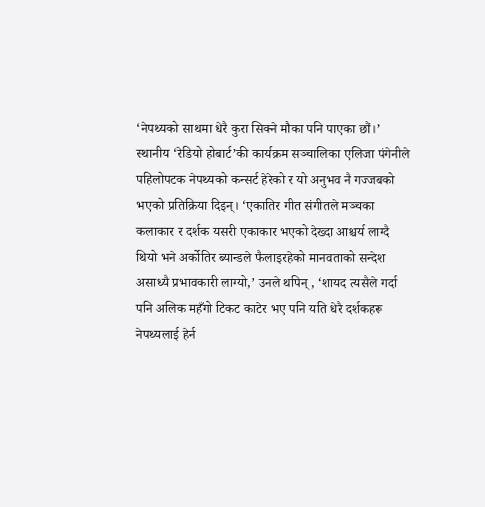‘नेपथ्यको साथमा धेरै कुरा सिक्ने मौका पनि पाएका छौं।’
स्थानीय ‘रेडियो होबार्ट’की कार्यक्रम सञ्चालिका एलिजा पंगेनीले पहिलोपटक नेपथ्यको कन्सर्ट हेरेको र यो अनुभव नै गज्जबको भएको प्रतिक्रिया दिइन्। ‘एकातिर गीत संगीतले मञ्चका कलाकार र दर्शक यसरी एकाकार भएको देख्दा आश्चर्य लाग्दै थियो भने अर्कोतिर ब्यान्डले फैलाइरहेको मानवताको सन्देश असाध्यै प्रभावकारी लाग्यो,’ उनले थपिन्, ‘शायद त्यसैले गर्दा पनि अलिक महँगो टिकट काटेर भए पनि यति धेरै दर्शकहरू नेपथ्यलाई हेर्न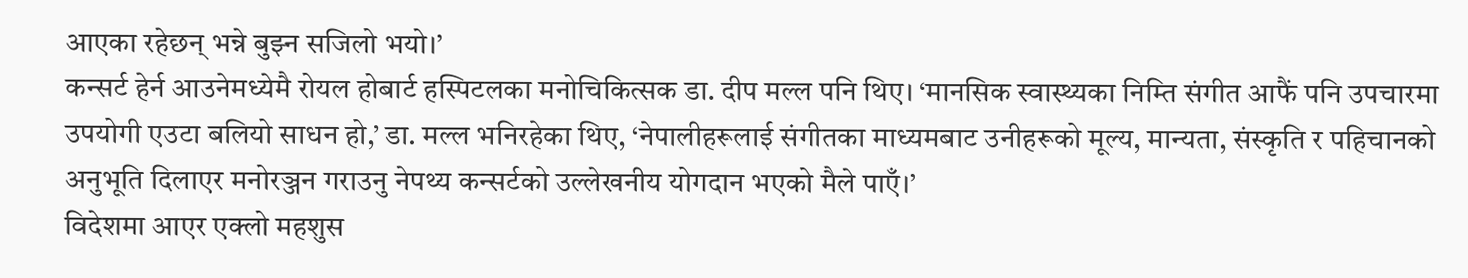आएका रहेछन् भन्ने बुझ्न सजिलो भयो।’
कन्सर्ट हेर्न आउनेमध्येमै रोयल होबार्ट हस्पिटलका मनोचिकित्सक डा. दीप मल्ल पनि थिए। ‘मानसिक स्वास्थ्यका निम्ति संगीत आफैं पनि उपचारमा उपयोगी एउटा बलियो साधन हो,’ डा. मल्ल भनिरहेका थिए, ‘नेपालीहरूलाई संगीतका माध्यमबाट उनीहरूको मूल्य, मान्यता, संस्कृति र पहिचानको अनुभूति दिलाएर मनोरञ्जन गराउनु नेपथ्य कन्सर्टको उल्लेखनीय योगदान भएको मैले पाएँ।’
विदेशमा आएर एक्लो महशुस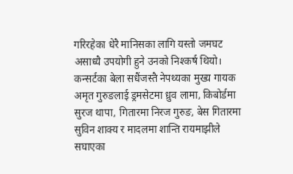गरिरहेका धेरै मानिसका लागि यस्तो जमघट असाध्यै उपयोगी हुने उनको निश्कर्ष थियो।
कन्सर्टका बेला सधैंजस्तै नेपथ्यका मुख्य गायक अमृत गुरुङलाई ड्रमसेटमा ध्रुव लामा, किबोर्डमा सुरज थापा, गितारमा निरज गुरुङ, बेस गितारमा सुविन शाक्य र मादलमा शान्ति रायमाझीले सघाएका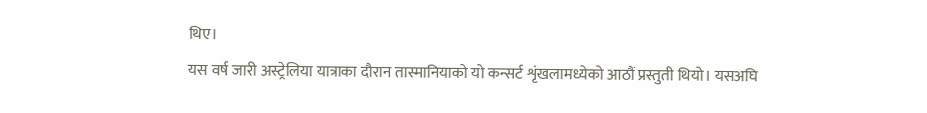थिए।
यस वर्ष जारी अस्ट्रेलिया यात्राका दौरान तास्मानियाको यो कन्सर्ट शृंखलामध्येको आठौं प्रस्तुती थियो। यसअघि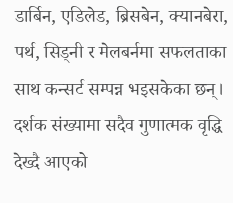डार्बिन, एडिलेड, ब्रिसबेन, क्यानबेरा, पर्थ, सिड्नी र मेलबर्नमा सफलताका साथ कन्सर्ट सम्पन्न भइसकेका छन्। दर्शक संख्यामा सदैव गुणात्मक वृद्धि देख्दै आएको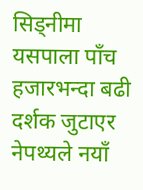सिड्नीमा यसपाला पाँच हजारभन्दा बढी दर्शक जुटाएर नेपथ्यले नयाँ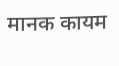मानक कायम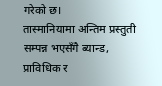गरेको छ।
तास्मानियामा अन्तिम प्रस्तुती सम्पन्न भएसँगै ब्यान्ड, प्राविधिक र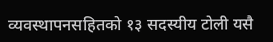व्यवस्थापनसहितको १३ सदस्यीय टोली यसै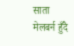साता मेलबर्न हुँदै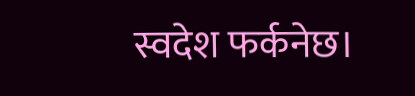स्वदेश फर्कनेछ।